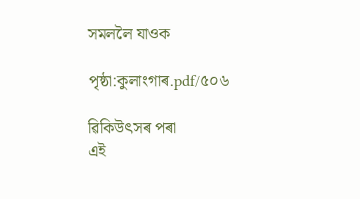সমললৈ যাওক

পৃষ্ঠা:কুলাংগাৰ.pdf/৫০৬

ৱিকিউৎসৰ পৰা
এই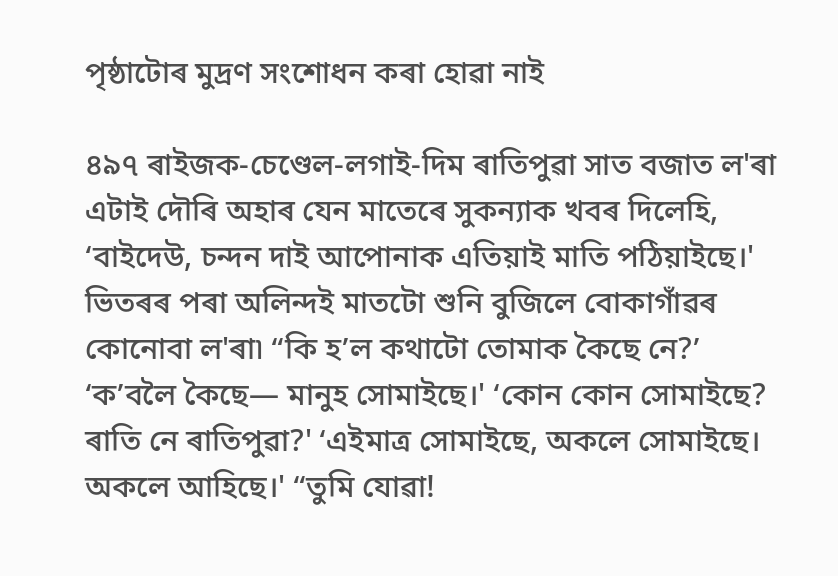পৃষ্ঠাটোৰ মুদ্ৰণ সংশোধন কৰা হোৱা নাই

৪৯৭ ৰাইজক-চেণ্ডেল-লগাই-দিম ৰাতিপুৱা সাত বজাত ল'ৰা এটাই দৌৰি অহাৰ যেন মাতেৰে সুকন্যাক খবৰ দিলেহি, ‘বাইদেউ, চন্দন দাই আপোনাক এতিয়াই মাতি পঠিয়াইছে।' ভিতৰৰ পৰা অলিন্দই মাতটো শুনি বুজিলে বোকাগাঁৱৰ কোনোবা ল'ৰা৷ “কি হ’ল কথাটো তোমাক কৈছে নে?’ ‘ক’বলৈ কৈছে— মানুহ সোমাইছে।' ‘কোন কোন সোমাইছে? ৰাতি নে ৰাতিপুৱা?' ‘এইমাত্ৰ সোমাইছে, অকলে সোমাইছে। অকলে আহিছে।' “তুমি যোৱা!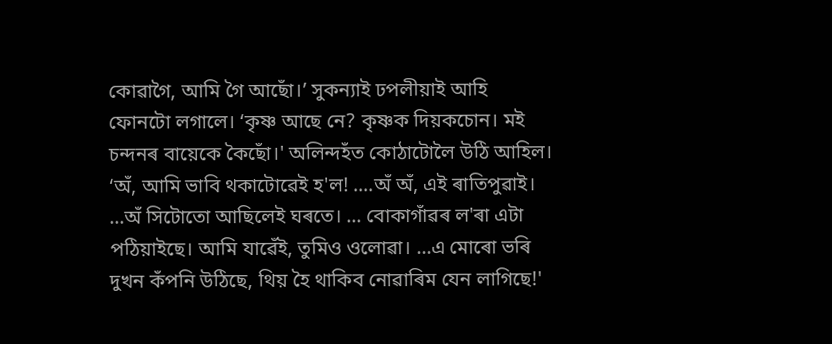কোৱাগৈ, আমি গৈ আছোঁ।’ সুকন্যাই ঢপলীয়াই আহি ফোনটো লগালে। ‘কৃষ্ণ আছে নে? কৃষ্ণক দিয়কচোন। মই চন্দনৰ বায়েকে কৈছোঁ।' অলিন্দহঁত কোঠাটোলৈ উঠি আহিল। ‘অঁ, আমি ভাবি থকাটোৱেই হ'ল! ....অঁ অঁ, এই ৰাতিপুৱাই। ...অঁ সিটোতো আছিলেই ঘৰতে। ... বোকাগাঁৱৰ ল'ৰা এটা পঠিয়াইছে। আমি যাৱেঁই, তুমিও ওলোৱা। ...এ মোৰো ভৰি দুখন কঁপনি উঠিছে, থিয় হৈ থাকিব নোৱাৰিম যেন লাগিছে!'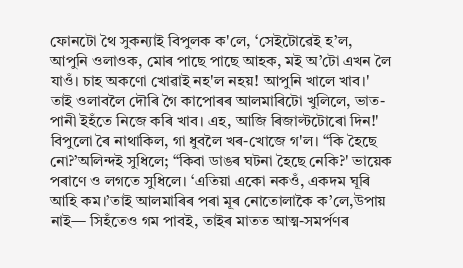ফোনটো থৈ সুকন্যাই বিপুলক ক'লে, ‘সেইটোৱেই হ’ল, আপুনি ওলাওক, মোৰ পাছে পাছে আহক, ম‍ই অ’টো এখন লৈ যাওঁ। চাহ অকণো খোৱাই নহ'ল নহয়! আপুনি খালে খাব।' তাই ওলাবলৈ দৌৰি গৈ কাপোৰৰ আলমাৰিটো খুলিলে, ভাত-পানী ইহঁতে নিজে কৰি খাব। এহ, আজি ৰিজাল্টটোৰো দিন!' বিপুলো ৰৈ নাথাকিল, গা ধুবলৈ খৰ-খোজে গ'ল। “কি হৈছে নো?’অলিন্দই সুধিলে; “কিবা ডাঙৰ ঘটনা হৈছে নেকি?' ভায়েক পৰাণে ও লগতে সুধিলে। ‘এতিয়া একো নকওঁ, একদম ঘূৰি আহি কম।’তাই আলমাৰিৰ পৰা মূৰ নোতোলাকৈ ক’লে,উপায় নাই— সিহঁতেও গম পাবই, তাইৰ মাতত আত্ম-সমৰ্পণৰ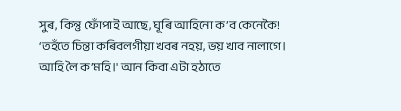সুৰ, কিন্তু ফোঁপাই আছে, ঘূৰি আহিনো ক’ব কেনেকৈ! ‘তহঁতে চিন্তা কৰিবলগীয়া খবৰ নহয়, ভয় খাব নালাগে। আহি লৈ ক’মহি।' আন কিবা এটা হঠাতে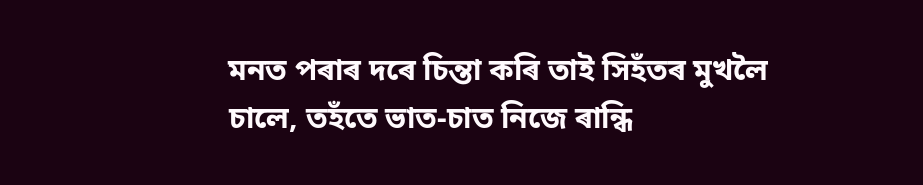মনত পৰাৰ দৰে চিন্তা কৰি তাই সিহঁতৰ মুখলৈ চালে, তহঁতে ভাত-চাত নিজে ৰান্ধি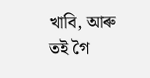খাবি, আৰু তই গৈ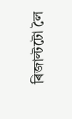ৰিজাল্টটো লৈ